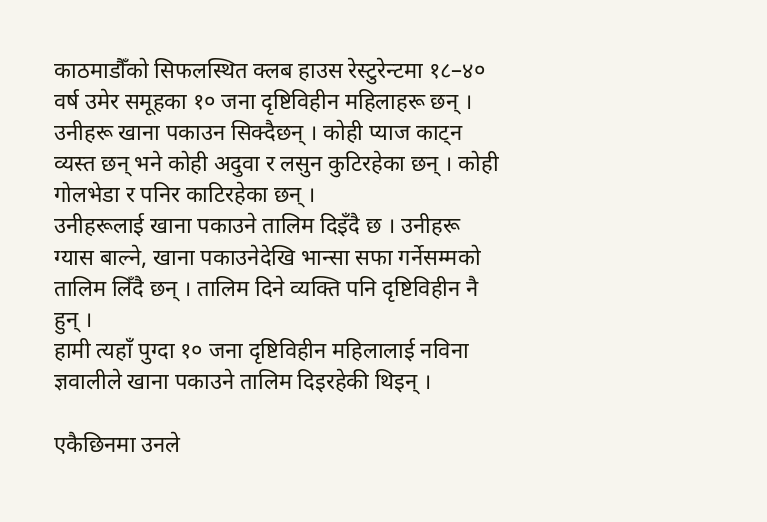काठमाडौँको सिफलस्थित क्लब हाउस रेस्टुरेन्टमा १८–४० वर्ष उमेर समूहका १० जना दृष्टिविहीन महिलाहरू छन् । उनीहरू खाना पकाउन सिक्दैछन् । कोही प्याज काट्न व्यस्त छन् भने कोही अदुवा र लसुन कुटिरहेका छन् । कोही गोलभेडा र पनिर काटिरहेका छन् ।
उनीहरूलाई खाना पकाउने तालिम दिइँदै छ । उनीहरू ग्यास बाल्ने, खाना पकाउनेदेखि भान्सा सफा गर्नेसम्मको तालिम लिँदै छन् । तालिम दिने व्यक्ति पनि दृष्टिविहीन नै हुन् ।
हामी त्यहाँ पुग्दा १० जना दृष्टिविहीन महिलालाई नविना ज्ञवालीले खाना पकाउने तालिम दिइरहेकी थिइन् ।

एकैछिनमा उनले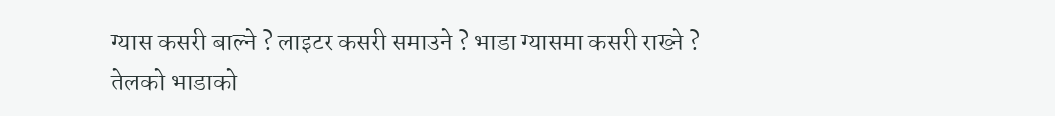ग्यास कसरी बाल्ने ? लाइटर कसरी समाउने ? भाडा ग्यासमा कसरी राख्ने ? तेलको भाडाको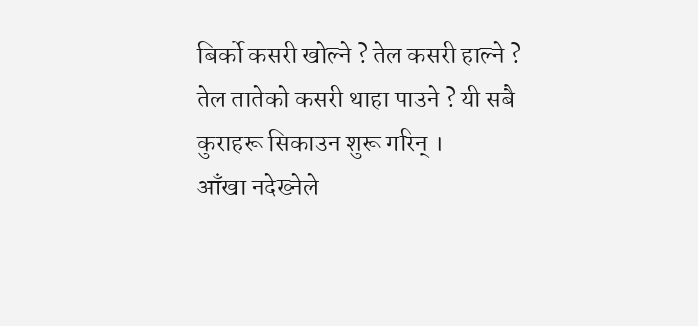बिर्को कसरी खोल्ने ? तेल कसरी हाल्ने ? तेल तातेको कसरी थाहा पाउने ? यी सबै कुराहरू सिकाउन शुरू गरिन् ।
आँखा नदेख्नेले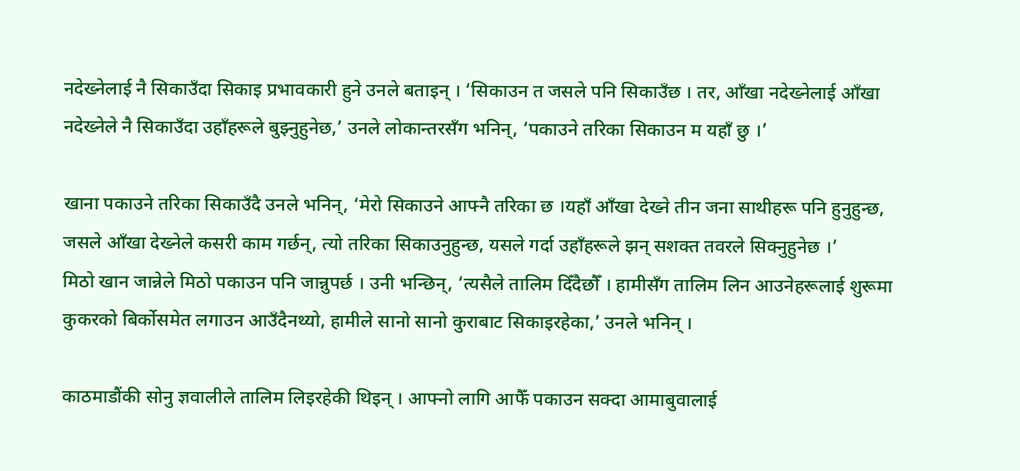नदेख्नेलाई नै सिकाउँदा सिकाइ प्रभावकारी हुने उनले बताइन् । ‘सिकाउन त जसले पनि सिकाउँछ । तर, आँखा नदेख्नेलाई आँखा नदेख्नेले नै सिकाउँदा उहाँहरूले बुझ्नुहुनेछ,’ उनले लोकान्तरसँग भनिन्, ‘पकाउने तरिका सिकाउन म यहाँ छु ।’

खाना पकाउने तरिका सिकाउँदै उनले भनिन्, ‘मेरो सिकाउने आफ्नै तरिका छ ।यहाँ आँखा देख्ने तीन जना साथीहरू पनि हुनुहुन्छ, जसले आँखा देख्नेले कसरी काम गर्छन्, त्यो तरिका सिकाउनुहुन्छ, यसले गर्दा उहाँहरूले झन् सशक्त तवरले सिक्नुहुनेछ ।’
मिठो खान जान्नेले मिठो पकाउन पनि जान्नुपर्छ । उनी भन्छिन्, ‘त्यसैले तालिम दिँदैछौँ । हामीसँग तालिम लिन आउनेहरूलाई शुरूमा कुकरको बिर्कोसमेत लगाउन आउँदैनथ्यो, हामीले सानो सानो कुराबाट सिकाइरहेका,’ उनले भनिन् ।

काठमाडौंकी सोनु ज्ञवालीले तालिम लिइरहेकी थिइन् । आफ्नो लागि आफैँ पकाउन सक्दा आमाबुवालाई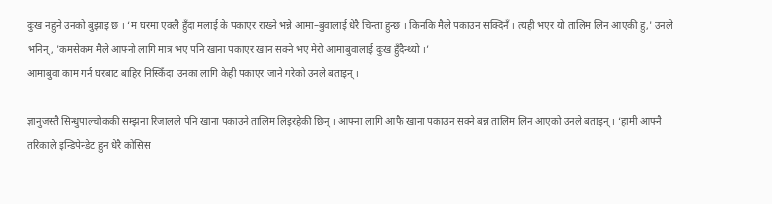दुःख नहुने उनको बुझाइ छ । ‘म घरमा एक्लै हुँदा मलाई के पकाएर राख्ने भन्ने आमा–बुवालाई धेरै चिन्ता हुन्छ । किनकि मैले पकाउन सक्दिनँ । त्यही भएर यो तालिम लिन आएकी हु,' उनले भनिन्, 'कमसेकम मैले आफ्नो लागि मात्र भए पनि खाना पकाएर खान सक्ने भए मेरो आमाबुवालाई दुःख हुँदैन्थ्यो ।’
आमाबुवा काम गर्न घरबाट बाहिर निस्किँदा उनका लागि केही पकाएर जाने गरेको उनले बताइन् ।

ज्ञानुजस्तै सिन्धुपाल्चोककी सम्झना रिजालले पनि खाना पकाउने तालिम लिइरहेकी छिन् । आफ्ना लागि आफै खाना पकाउन सक्ने बन्न तालिम लिन आएको उनले बताइन् । ‘हामी आफ्नै तरिकाले इन्डिपेन्डेट हुन धेरै कोसिस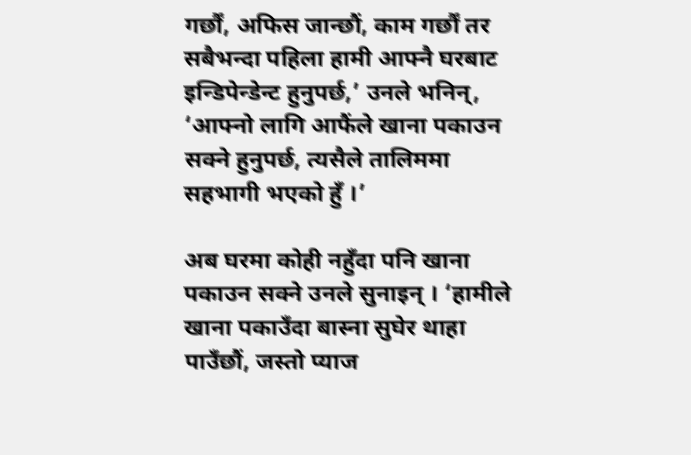गर्छौं, अफिस जान्छौं, काम गर्छौं तर सबैभन्दा पहिला हामी आफ्नै घरबाट इन्डिपेन्डेन्ट हुनुपर्छ,’ उनले भनिन्, ‘आफ्नो लागि आफैंले खाना पकाउन सक्ने हुनुपर्छ, त्यसैले तालिममा सहभागी भएको हुँ ।’

अब घरमा कोही नहुँदा पनि खाना पकाउन सक्ने उनले सुनाइन् । ‘हामीले खाना पकाउँदा बास्ना सुघेर थाहा पाउँछौं, जस्तो प्याज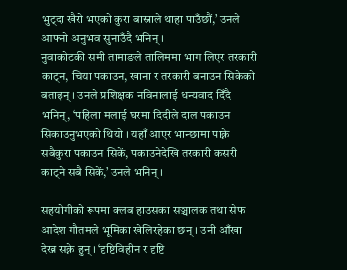भुट्दा खैरो भएको कुरा बास्नाले थाहा पाउँछौं,’ उनले आफ्नो अनुभव सुनाउँदै भनिन् ।
नुवाकोटकी समी तामाङले तालिममा भाग लिएर तरकारी काट्न, चिया पकाउन, खाना र तरकारी बनाउन सिकेको बताइन् । उनले प्रशिक्षक नविनालाई धन्यवाद दिँदै भनिन्, ‘पहिला मलाई घरमा दिदीले दाल पकाउन सिकाउनुभएको थियो । यहाँ आएर भान्छामा पाक्ने सबैकुरा पकाउन सिकें, पकाउनेदेखि तरकारी कसरी काट्ने सबै सिकें,’ उनले भनिन् ।

सहयोगीको रूपमा क्लब हाउसका सञ्चालक तथा सेफ आदेश गौतमले भूमिका खेलिरहेका छन् । उनी आँखा देख्न सक्ने हुन् । ‘दृष्टिविहीन र दृष्टि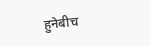हुनेबीच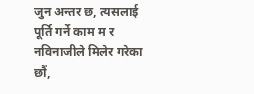जुन अन्तर छ, त्यसलाई पूर्ति गर्ने काम म र नविनाजीले मिलेर गरेका छौं,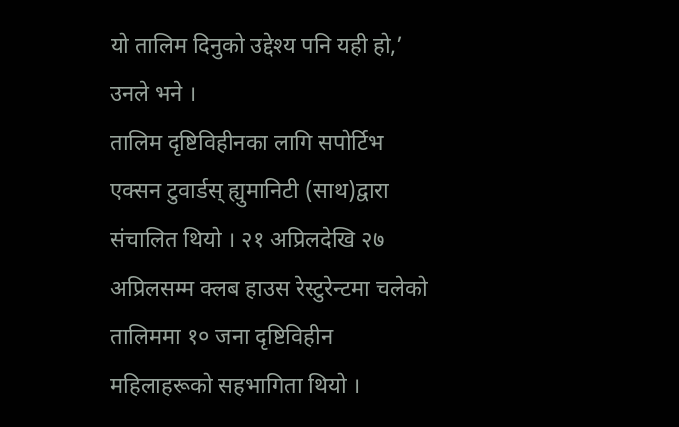यो तालिम दिनुको उद्देश्य पनि यही हो,’ उनले भने ।
तालिम दृष्टिविहीनका लागि सपोर्टिभ एक्सन टुवार्डस् ह्युमानिटी (साथ)द्वारा संचालित थियो । २१ अप्रिलदेखि २७ अप्रिलसम्म क्लब हाउस रेस्टुरेन्टमा चलेको तालिममा १० जना दृष्टिविहीन महिलाहरूको सहभागिता थियो ।